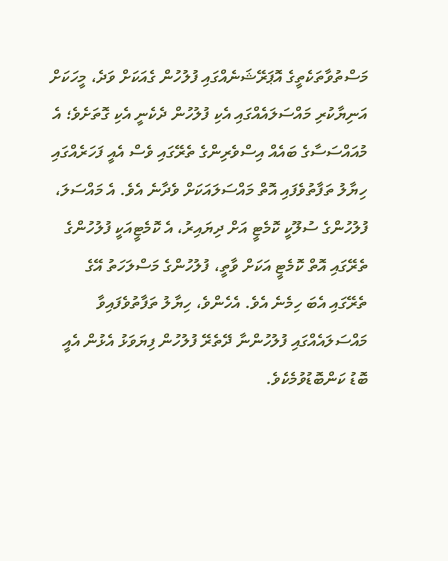މަސްތުވާތަކެތީގެ އޮޕަރޭޝަނެއްގައި ފުލުހުން ގެއަކަށް ވަދެ، މީހަކަށް އަނިޔާކުރި މައްސަލައެއްގައި އެކި ފުލުހުން ދެކެނީ އެކި ގޮތަށެވެ؛ އެ މުއައްސަސާގެ ބައެއް އިސްވެރިންގެ ތެރޭގައި ވެސް އެއީ ފަހަރެއްގައި ހިޔާލު ތަފާތުވެފައި އޮތް މައްސަލައަކަށް ވެދާނެ އެވެ. އެ މައްސަލަ، ފުލުހުންގެ ސުލޫކީ ކޮމެޓީ އަށް ދިޔައިރު، އެ ކޮމެޓީއަކީ ފުލުހުންގެ ތެރޭގައި އޮތް ކޮމެޓީ އަކަށް ވާތީ، ފުލުހުންގެ މަސްލަހަތު އޭގެ ތެރޭގައި އެބަ ހިމެނެ އެވެ. އެހެންވެ، ހިޔާލު ތަފާތުވެފައިވާ މައްސަލައެއްގައި ފުލުހުންނާ ދޭތެރޭ ފުލުހުން ފިޔަވަޅު އެޅުން އެއީ ބޮޑު ކަންބޮޑުވުމެކެވެ.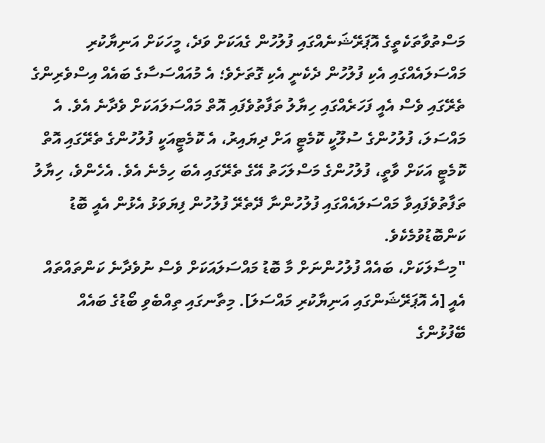މަސްތުވާތަކެތީގެ އޮޕަރޭޝަނެއްގައި ފުލުހުން ގެއަކަށް ވަދެ، މީހަކަށް އަނިޔާކުރި މައްސަލައެއްގައި އެކި ފުލުހުން ދެކެނީ އެކި ގޮތަށެވެ؛ އެ މުއައްސަސާގެ ބައެއް އިސްވެރިންގެ ތެރޭގައި ވެސް އެއީ ފަހަރެއްގައި ހިޔާލު ތަފާތުވެފައި އޮތް މައްސަލައަކަށް ވެދާނެ އެވެ. އެ މައްސަލަ، ފުލުހުންގެ ސުލޫކީ ކޮމެޓީ އަށް ދިޔައިރު، އެ ކޮމެޓީއަކީ ފުލުހުންގެ ތެރޭގައި އޮތް ކޮމެޓީ އަކަށް ވާތީ، ފުލުހުންގެ މަސްލަހަތު އޭގެ ތެރޭގައި އެބަ ހިމެނެ އެވެ. އެހެންވެ، ހިޔާލު ތަފާތުވެފައިވާ މައްސަލައެއްގައި ފުލުހުންނާ ދޭތެރޭ ފުލުހުން ފިޔަވަޅު އެޅުން އެއީ ބޮޑު ކަންބޮޑުވުމެކެވެ.
"މިސާލަކަށް، ބައެއް ފުލުހުންނަށް މާ ބޮޑު މައްސަލައަކަށް ވެސް ނުވެދާނެ ކަންތައްތައް އެއީ [އެ އޮޕަރޭޝަންގައި އަނިޔާކުރި މައްސަލަ]. މިތާނގައި ތިއްބެވި ބޯޑުގެ ބައެއް ބޭފުޅުންގެ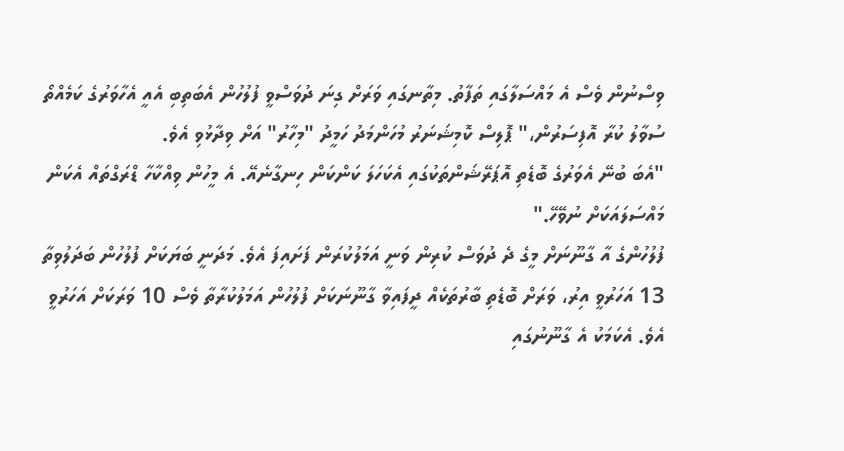ވިސްނުން ވެސް އެ މައްސަލާގައި ތަފާތު. މިތާނގައި ވަރަށް ގިނަ ދުވަސްވީ ފުލުހުން އެބަތިބި އެއީ އެހާވަރުގެ ކަމެއްތޯ ސުވާލު ކުރާ އޮފިސަރުން،" ޕޮލިސް ކޮމިޝަނަރު މުހަންމަދު ހަމީދު "މިހާރު" އަށް ވިދާޅުވި އެވެ.
"އެބަ ބުނޭ އެވަރުގެ ބޮޑެތި އޮޕަރޭޝަންތަކުގައި އެކަހަލަ ކަންކަން ހިނގާނެއޭ. އެ މީހުން ވިއްކާހާ ޑްރަގްތައް އެކަން މައްސަލައަކަށް ނުވޭހޭ."
ފުލުހުންގެ އާ ގާނޫނަށް މީގެ ދެ ދުވަސް ކުރިން ވަނީ އަމަލުކުރަން ފަށައިފަ އެވެ. މަދަނީ ބަޔަކަށް ފުލުހުން ބަދަލުވިތާ 13 އަހަރުވީ އިރު، ވަރަށް ބޮޑެތި ބާރުތަކެއް ދީފައިވާ ގާނޫނަކަށް ފުލުހުން އަމަލުކުރާތާ ވެސް 10 ވަރަކަށް އަހަރުވީ އެވެ. އެކަމަކު އެ ގާނޫނުގައި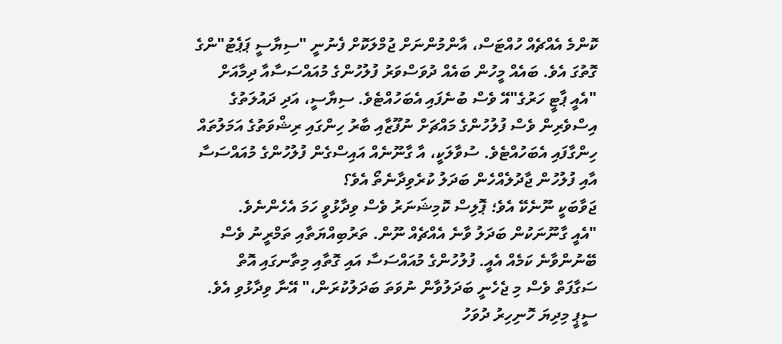ކޮންމެ އެއްޗެއް ހުއްޓަސް، އާންމުންނަށް ޖުމްލަކޮށް ފެނުނީ "ސިޔާސީ ޕަޕެޓު"ންގެ ގޮތުގަ އެވެ. ބައެއް މީހުން ބައެއް ދުވަސްވަރު ފުލުހުންގެ މުއައްސަސާއާ ދިމާއަށް "އެއީ ޕާޓީ ހަރުގެ"އޭ ވެސް ބުނެފައި އެބަހުއްޓެވެ. ސިޔާސީ، އަދި ދައުލަތުގެ އިސްވެރިން ވެސް ފުލުހުންގެ މައްޗަށް ނުފޫޒާއި ބާރު ހިންގައި ރިޝްވަތުގެ އަމަލުތައް ހިންގާފައި އެބަހުއްޓެވެ. ސުވާލަކީ، އާ ގާނޫނެއް އައިސްގެން ފުލުހުންގެ މުއައްސަސާ އާއި ފުލުހުން ޖާދުލެއްހެން ބަދަލު ކުރެވިދާނެތޯ އެވެ؟
ޖަވާބަކީ ނޫނެކޭ އެވެ؛ ޕޮލިސް ކޮމިޝަނަރު ވެސް ވިދާޅުވީ ހަމަ އެހެންނެވެ.
"އެއީ ގާނޫނަކުން ބަދަލު ވާނެ އެއްޗެއް ނޫން. ތަރުބިއްޔަތާއި ތަމްރީނު ވެސް ބޭނުންވާނެ ކަމެއް އެއީ. ފުލުހުންގެ މުއައްސަސާ އައި ގޮތާއި މިތާނގައި އޮތް ސަގާފަތް ވެސް މި ޖެހެނީ ބަދަލުވާން ނުވަތަ ބަދަލުކުރަން،" އޭނާ ވިދާޅުވި އެވެ.
ސީޕީ މިދިޔަ ހޮނިހިރު ދުވަހު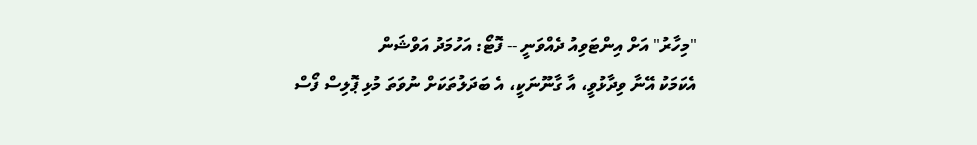"މިހާރު" އަށް އިންޓަވިއު ދެއްވަނީ -- ފޮޓޯ: އަހުމަދު އަވްޝަން
އެކަމަކު އޭނާ ވިދާޅުވީ، އާ ގާނޫނަކީ، އެ ބަދަލުތަކަށް ނުވަތަ މުޅި ޕޮލިސް ފޯސް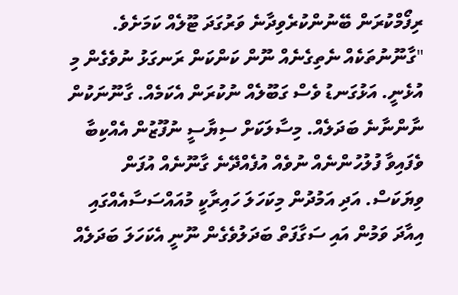ރިފޯމްކުރަން ބޭނުންކުރެވިދާނެ ވަރުގަދަ ޓޫލެއް ކަމަށެވެ.
"ގާނޫނުތަކެއް ނެތިގެނެއް ނޫން ކަންކަން ރަނގަޅު ނުވެގެން މި އުޅެނީ. އަޅުގަނޑު ވެސް ގަބޫލެއް ނުކުރަން އެކަމެއް. ގާނޫނަކުން ނާންނާނެ ބަދަލެއް. މިސާލަކަށް ސިޔާސީ ނުފޫޒުން އެއްކިބާ ވެފައިވާ ފުލުހުންނެއް ނުވެއް އުފެއްދޭނެ ގާނޫނެއް އުފަން ވިޔަކަސް. އަދި އަމުދުން މިކަހަލަ ހައިރާކީ މުއައްސަސާއެއްގައި އިއާދަ ވަމުން އައި ސަގާފަތް ބަދަލުވެގެން ނޫނީ އެކަހަލަ ބަދަލެއް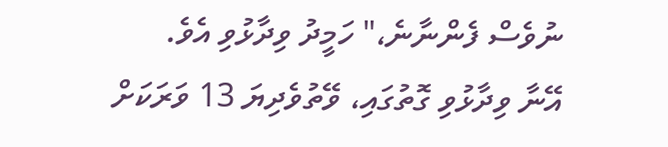ނުވެސް ފެންނާނެ،" ހަމީދު ވިދާޅުވި އެވެ.
އޭނާ ވިދާޅުވި ގޮތުގައި، ވޭތުވެދިޔަ 13 ވަރަކަށް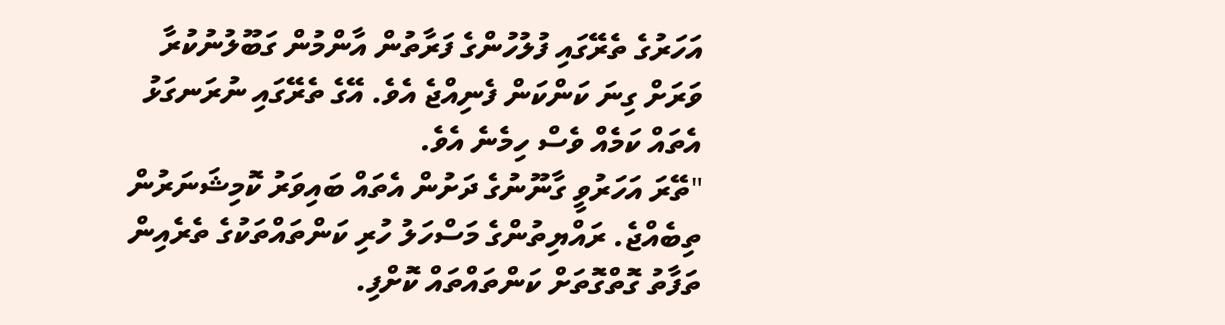އަހަރުގެ ތެރޭގައި ފުލުހުންގެ ފަރާތުން އާންމުން ގަބޫލުނުކުރާ ވަރަށް ގިނަ ކަންކަން ފެނިއްޖެ އެވެ. އޭގެ ތެރޭގައި ނުރަނގަޅު އެތައް ކަމެއް ވެސް ހިމެނެ އެވެ.
"ތޭރަ އަހަރުވީ ގާނޫނުގެ ދަށުން އެތައް ބައިވަރު ކޮމިޝަނަރުން ތިބެއްޖެ. ރައްޔިތުންގެ މަސްހަލު ހުރި ކަންތައްތަކުގެ ތެރެއިން ތަފާތު ގޮތްގޮތަށް ކަންތައްތައް ކޮށްފި.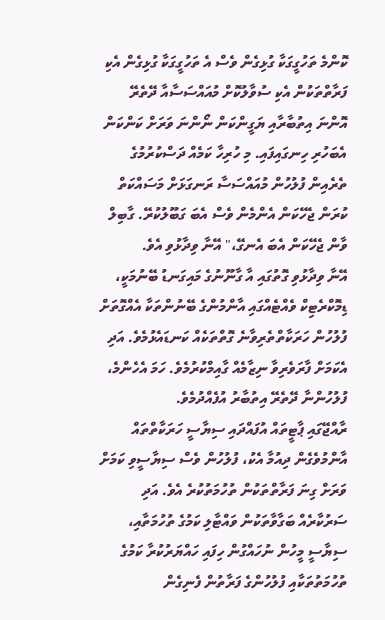ކޮންމެ ތަހުގީގަކާ ގުޅިގެން ވެސް އެ ތަހުގީގަކާ ގުޅިގެން އެކި ފަރާތްތަކުން އެކި ސުވާލުކޮށް މުއައްސަސާއާ ދޭތެރޭ އޮންނަ އިތުބާރާއި ޔަގީންކަން ނޯންނަ ވަރަށް ކަންކަން އެބަހުރި ހިނގައިފައި. މި ހުރިހާ ކަމެއް ދަސްކުރުމުގެ ތެރެއިން ފުލުހުން މުއައްސަސާ ރަނގަޅަށް މަސައްކަތް ކުރަން ޖެހޭކަން އެންމެން ވެސް އެބަ ގަބޫލުކުރޭ. ގާބިލް ވާން ޖެހޭކަން އެބަ އެނގޭ،" އޭނާ ވިދާޅުވި އެވެ.
އޭނާ ވިދާޅުވި ގޮތުގައި އާ ގާނޫނުގެ މައިގަނޑު ބޭނުމަކީ، ޑިމޮކްރެޓިކް ވެއްޓެއްގައި އާންމުންގެ ބޭނުންތަކާ އެއްގޮތަށް ފުލުހުން ހަރަކާތްތެރިވާނެ ގޮތްތަކެއް ކަނޑައެޅުމެވެ. އަދި އެކަމަށް ފާރަވެރިވާ ނިޒާމެއް ގާއިމްކުރުމެވެ. ހަމަ އެހެންމެ، ފުލުހުންނާ ދޭތެރޭ އިތުބާރު އުފެއްދުމެވެ.
ރާއްޖޭގައި ޕާޓީތައް އުފައްދައި ސިޔާސީ ހަރަކާތްތައް އާންމުވެގެން ދިއުމާ އެކު، ފުލުހުން ވެސް ސިޔާސީވި ކަމަށް ވަރަށް ގިނަ ފަރާތްތަކުން ތުހުމަތުކުރެ އެވެ. އަދި ސަރުކާރެއް ބަގާވާތަކުން ވައްޓާލި ކަމުގެ ތުހުމަތާއި، ސިޔާސީ މީހުން ނުހައްގުން ހިފައި ހައްޔަރުކުރާ ކަމުގެ ތުހުމަތުތަކާއި ފުލުހުންގެ ފަރާތުން ފެނިގެން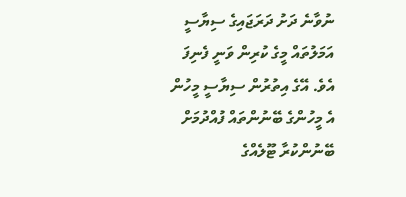ނުވާނެ ދަށު ދަރަޖައިގެ ސިޔާސީ އަމަލުތައް މީގެ ކުރިން ވަނީ ފެނިފަ އެވެ. އޭގެ އިތުރުން ސިޔާސީ މީހުން އެ މީހުންގެ ބޭނުންތައް ފުއްދުމަށް ބޭނުންކުރާ ޓޫލެއްގެ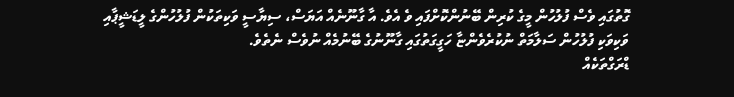ގޮތުގައި ވެސް ފުލުހުން މީގެ ކުރިން ބޭނުންކޮށްފައި ވެ އެވެ. އާ ގާނޫނެއް އަޔަސް، ސިޔާސީ ވަކިތަކުން ފުލުހުންގެ ލީޑަޝީޕާއި ވަކިވަކި ފުލުހުން ސަލާމަތް ނުކުރެވެންޏާ ހަގީގަތުގައި ގާނޫނުގެ ބޭނުމެއް ނުވެސް ނެތެވެ.
ޑްރަގްތަކެއް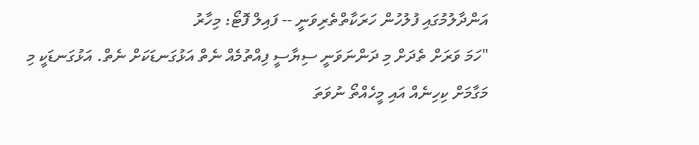އަންދާލުމުގައި ފުލުހުން ހަރަކާތްތެރިވަނީ -- ފައިލް ފޮޓޯ: މިހާރު
"ހަމަ ވަރަށް ތެދަށް މި ދަންނަވަނީ ސިޔާސީ ފިއްތުމެއް ނެތް އަޅުގަނޑަކަށް ނެތް. އަޅުގަނޑަކީ މި މަގާމަށް ކިހިނެއް އައި މީހެއްތޯ ނުވަތަ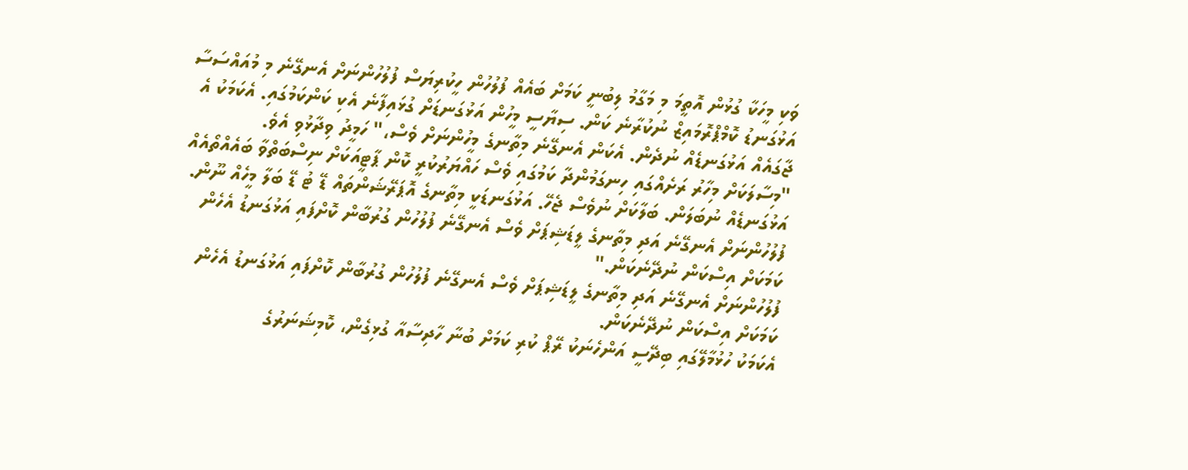ވަކި މީހަކާ ގުޅުން އޮތީމަ މި މަގާމު ލިބުނީ ކަމަށް ބައެއް ފުލުހުން ހީކުރިޔަސް ފުލުހުންނަށް އެނގޭނެ މި މުއައްސަސާ އަޅުގަނޑު ކޮމްޕްރޮމައިޒް ނުކުރާނެ ކަން. ސިޔާސީ މީހުން އަޅުގަނޑަށް ގުޅައިފާނެ އެކި ކަންކަމުގައި. އެކަމަކު އެ ޖާގައެއް އަޅުގަނޑެއް ނުދެން. އެކަން އެނގޭނެ މިތާނގެ މީހުންނަށް ވެސް،" ހަމީދު ވިދާޅުވި އެވެ.
"މިސާލަކަށް މިހާރު ރަށެއްގައި ހިނގަމުންދާ ކަމުގައި ވެސް ހައްޔަރުކުރީ ކޮން ޕާޓީއަކަށް ނިސްބަތްވާ ބައެއްތޯއެއް އަޅުގަނޑެއް ނުބަލަން. ބަލާކަށް ނުވެސް ޖެހޭ. އަޅުގަނޑަކީ މިތާނގެ އޮޕަރޭޝަންތައް ޑޭ ޓު ޑޭ ބަލާ މީހެއް ނޫން. ފުލުހުންނަށް އެނގޭނެ އަދި މިތާނގެ ލީޑަޝިޕަށް ވެސް އެނގޭނެ ފުލުހުން ގުރުބާން ކޮށްފައި އަޅުގަނޑު އެހެން ކަމަކަށް އިސްކަން ނުދޭނެކަން."
ފުލުހުންނަށް އެނގޭނެ އަދި މިތާނގެ ލީޑަޝިޕަށް ވެސް އެނގޭނެ ފުލުހުން ގުރުބާން ކޮށްފައި އަޅުގަނޑު އެހެން ކަމަކަށް އިސްކަން ނުދޭނެކަން.
އެކަމަކު ހުޅުމާލޭގައި ބިދޭސީ އަންހެނަކު ރޭޕް ކުރި ކަމަށް ބުނާ ހާދިސާއާ ގުޅިގެން، ކޮމިޝަނަރުގެ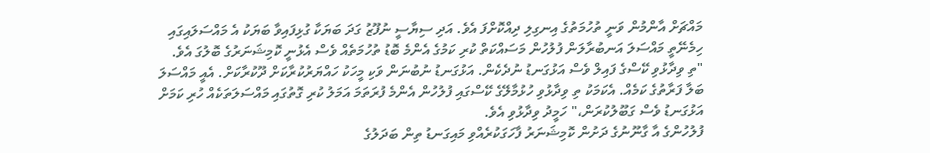މައްޗަށް އާންމުން ވަނީ ތުހުމަތުގެ އިނގިލި ދިއްކޮށްފަ އެވެ. އަދި ސިޔާސީ ނުފޫޒު ގަދަ ބަޔަކާ ގުޅިފައިވާ ބަޔަކު އެ މައްސަލައިގައި ހިމެނޭތީ މައްސަލަ އަނބުރާލަން ފުލުހުން މަސައްކަތް ކުރި ކަމުގެ އެންމެ ބޮޑު ތުހުމަތެއް ވެސް އެޅުނީ ކޮމިޝަނަރުގެ ބޮލުގަ އެވެ.
"ތި ވިދާޅުވި ކޭސްގެ ފައިލް ވެސް އަޅުގަނޑު ނުދެކެން. އަޅުގަނޑު ނުބުނަން ވަކި މީހަކު ހައްޔަރުކުރާކަށް ދޫކުރާކަށް. އެއީ މައްސަލަ ބަލާ ފަރާތުގެ ކަމެއް. އެކަމަކު ތި ވިދާޅުވި ހުޅުމާލޭގެ ކޭސްގައި ފުލުހުން އެންމެ ފުރަތަމަ އަމަލު ކުރި ގޮތުގައި މައްސަލަތަކެއް ހުރި ކަމަށް އަޅުގަނޑު ވެސް ގަބޫލުކުރަން،" ހަމީދު ވިދާޅުވި އެވެ.
ފުލުހުންގެ އާ ގާނޫނުގެ ދަށުން ކޮމިޝަނަރު ފާހަގަކުރެއްވި މައިގަނޑު ތިން ބަދަލުގެ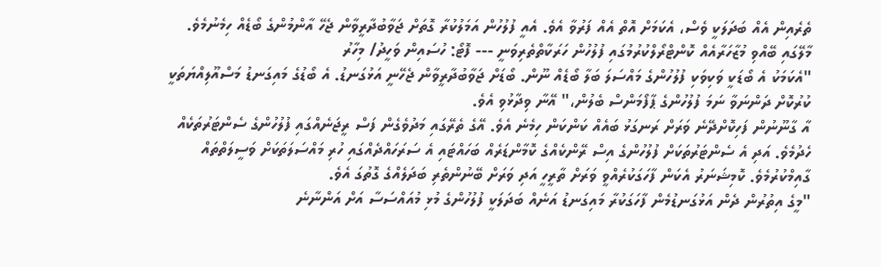ތެރެއިން އެއް ބަދަލަކީ ވެސް، އެކަމަށް އޮތް އެއް ފަރުވާ އެވެ. އެއީ ފުލުހުން އަމަލުކުރާ ގޮތަށް ޖަވާބުދާރީވާން ޖެހޭ އާންމުންގެ ބޯޑެއް ހިމެނުމެވެ.
މާލޭގައި ބޭއްވި މުޒާހަރާއެއް ކޮންޓްރޯލްކުރުމުގައި ފުލުހުން ހަރަކާތްތެރިވަނީ --- ފޮޓޯ: ހުސައިން ވަހީދު/ މިހާރު
"އެކަމަކު އެ ބޯޑަކީ ވަކިވަކި ފުލުހުންގެ މައްސަލަ ބަލާ ބޯޑެއް ނޫން. ބޯޑަށް ޖަވާބުދާރީވާން ޖެހޭނީ އަޅުގަނޑު. އެ ބޯޑުގެ މައިގަނޑު މަސްއޫލިއްޔަތަކީ ކުރުކޮށް ދަންނަވާ ނަމަ ފުލުހުންގެ ޕާފޯމަންސް ބެލުން،" އޭނާ ވިދާޅުވި އެވެ.
އާ ގާނޫނުން ފަހިކޮށްދޭނެ ވަރަށް ރަނގަޅު ބައެއް ކަންކަން ހިމެނެ އެވެ. އޭގެ ތެރޭގައި މަދުވެގެން ފަސް ރީޖަނެއްގައި ފުލުހުންގެ ސެންޓަރުތަކެއް ހެދުމެވެ. އަދި އެ ސެންޓަރުތަކަށް ފުލުހުންގެ އިސް ރޭންކެއްގެ ކޮމާންޑަރެއް ބަހައްޓައި އެ ސަރަހައްދެއްގައި ހުރި މައްސަލަތަކަށް ވަސީލަތްތައް ގާއިމްކުރުމެވެ. ކޮމިޝަނަރު އެކަން ފާހަގަކުރެއްވީ ވަރަށް ތާރީހީ އަދި ވަރަށް ބޭނުންތެރި ބަދަލެއްގެ ގޮތުގަ އެވެ.
"މީގެ އިތުރުން ދެން އަޅުގަނޑުމެން ފާހަގަކުރާ މައިގަނޑު އަނެއް ބަދަލަކީ ފުލުހުންގެ މުޅި މުއައްސަސާ އަށް އަންނާނެ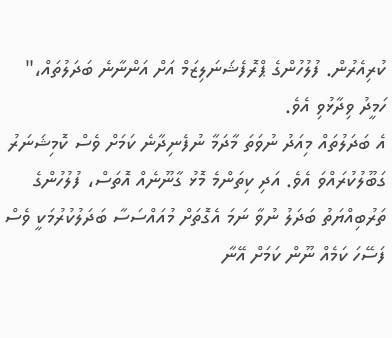ކުރިއެރުން. ފުލުހުންގެ ޕްރޮފެޝަނަލިޒަމް އަށް އަންނާނެ ބަދަލުތައް،" ހަމީދު ވިދާޅުވި އެވެ.
އެ ބަދަލުތައް މިއަދު ނުވަތަ މާދަމާ ނުފެނިދާނެ ކަމަށް ވެސް ކޮމިޝަނަރު ގަބޫލުކުރައްވަ އެވެ. އަދި ކިތަންމެ މޮޅު ގާނޫނެއް އޮތަސް، ފުލުހުންގެ ތަރުބިއްޔަތު ބަދަލު ނުވާ ނަމަ އެގޮތަށް މުއައްސަސާ ބަދަލުކުރުމަކީ ވެސް ފަސޭހަ ކަމެއް ނޫން ކަމަށް އޭނާ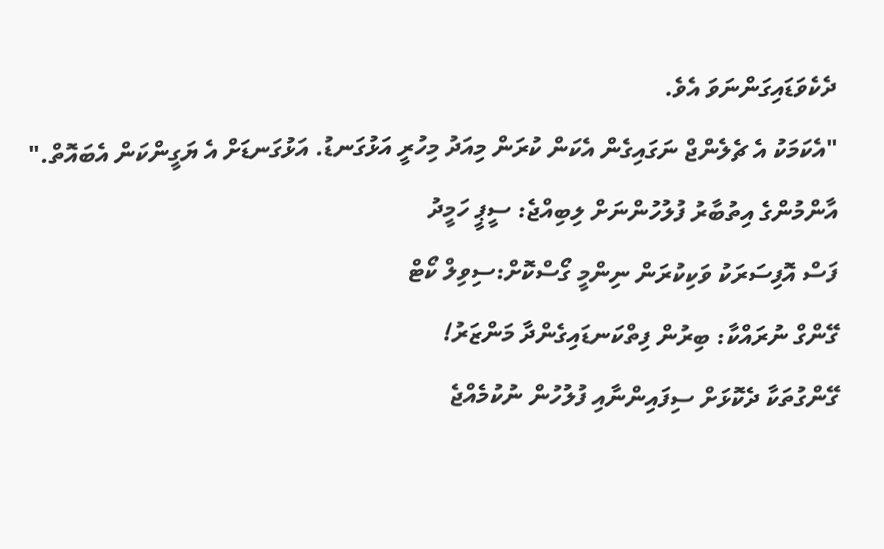ދެކެވަޑައިގަންނަވަ އެވެ.
"އެކަމަކު އެ ޗެލެންޖް ނަގައިގެން އެކަން ކުރަން މިއަދު މިހުރީ އަޅުގަނޑު. އަޅުގަނޑަށް އެ ޔަގީންކަން އެބައޮތް."
އާންމުންގެ އިތުބާރު ފުލުހުންނަށް ލިބިއްޖެ: ސީޕީ ހަމީދު
ފަސް އޮފިސަރަކު ވަކިކުރަން ނިންމީ ގޯސްކޮށް:ސިވިލް ކޯޓް
ގޭންގް ނުރައްކާ: ބިރުން ފިތްކަނޑައިގެންދާ މަންޒަރު!
ގޭންގުތަކާ ދެކޮޅަށް ސިފައިންނާއި ފުލުހުން ނުކުމެއްޖެ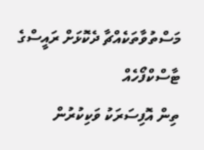މަސްތުވާތަކެއްޗާ ދެކޮޅަށް ރައީސްގެ ޓާސްކްފޯހެއް
ތިން އޮފިސަރަކު ވަކިކުރުން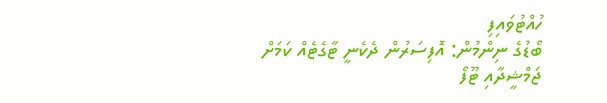ހުއްޓުވައިފި
ބޯޑުގެ ނިންމުން: އޮފިސަރުން ދެކެނީ ޓާގެޓެއް ކަމަށް
ޖަމްޝީދާއި ޓޫފޯ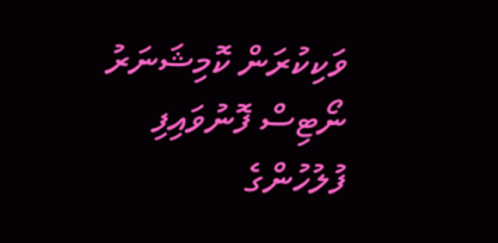ވަކިކުރަން ކޮމިޝަނަރު ނޯޓިސް ފޮނުވައިފި
ފުލުހުންގެ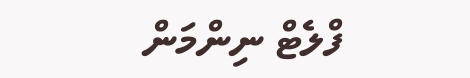ފްލެޓް ނިންމަން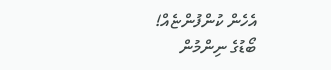އެހެން ކުންފުންޏެއް!
ބޯޑުގެ ނިންމުން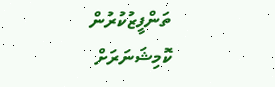ތަންފީޒުކުރުން ކޮމިޝަނަރަށް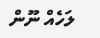ލަހެއް ނޫން